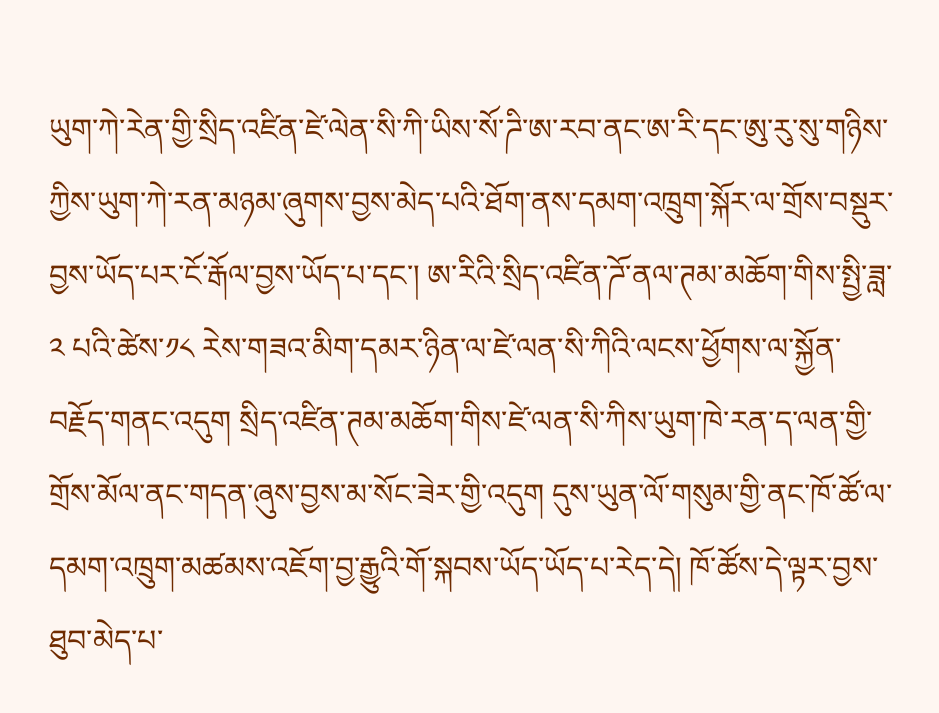ཡུག་ཀེ་རེན་གྱི་སྲིད་འཛིན་ཛེ་ལེན་སི་ཀི་ཡིས་སོ་ཌི་ཨ་རབ་ནང་ཨ་རི་དང་ཨུ་རུ་སུ་གཉིས་ཀྱིས་ཡུག་ཀེ་རན་མཉམ་ཞུགས་བྱས་མེད་པའི་ཐོག་ནས་དམག་འཁྲུག་སྐོར་ལ་གྲོས་བསྡུར་བྱས་ཡོད་པར་ངོ་རྒོལ་བྱས་ཡོད་པ་དང་། ཨ་རིའི་སྲིད་འཛིན་ཌོ་ནལ་ཊམ་མཆོག་གིས་སྤྱི་ཟླ་༢ པའི་ཚེས་༡༨ རེས་གཟའ་མིག་དམར་ཉིན་ལ་ཛེ་ལན་སི་ཀིའི་ལངས་ཕྱོགས་ལ་སྐྱོན་བརྗོད་གནང་འདུག སྲིད་འཛིན་ཊམ་མཆོག་གིས་ཛེ་ལན་སི་ཀིས་ཡུག་ཁེ་རན་ད་ལན་གྱི་གྲོས་མོལ་ནང་གདན་ཞུས་བྱས་མ་སོང་ཟེར་གྱི་འདུག དུས་ཡུན་ལོ་གསུམ་གྱི་ནང་ཁོ་ཚོ་ལ་དམག་འཁྲུག་མཚམས་འཇོག་བྱ་རྒྱུའི་གོ་སྐབས་ཡོད་ཡོད་པ་རེད་དེ། ཁོ་ཚོས་དེ་ལྟར་བྱས་ཐུབ་མེད་པ་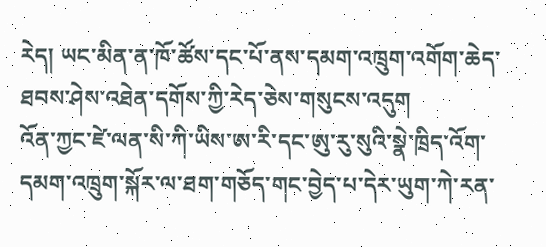རེད། ཡང་མིན་ན་ཁོ་ཚོས་དང་པོ་ནས་དམག་འཁྲུག་འགོག་ཆེད་ཐབས་ཤེས་འཐེན་དགོས་ཀྱི་རེད་ཅེས་གསུངས་འདུག
འོན་ཀྱང་ཛེ་ལན་སི་ཀི་ཡིས་ཨ་རི་དང་ཨུ་རུ་སུའི་སྣེ་ཁྲིད་འོག་དམག་འཁྲུག་སྐོར་ལ་ཐག་གཅོད་གང་བྱེད་པ་དེར་ཡུག་ཀེ་རན་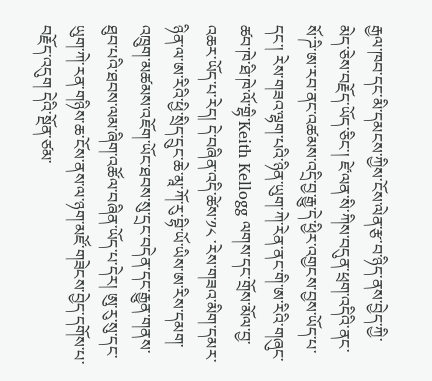རྒྱལ་ཁབ་དང་མི་དམངས་ཀྱིས་ངོས་ལེན་རྩ་བ་ཉིད་ནས་བྱེད་ཀྱི་མེད་ཅེས་བརྗོད་ཡོད་ཅིང་། ཛེ་ལན་སི་ཀིས་བདུན་ཕྲག་འདིའི་ནང་སོ་ཌི་ཨ་རབ་ནང་འཚམས་འདྲི་བྱ་རྒྱུ་དེ་ཕྱིར་འགྱངས་བྱས་ཡོད་པ་དང་། རེས་གཟའ་ལྷག་པའི་ཉིན་ཡུག་ཀེ་རེན་ནང་གི་ཨ་རིའི་གཞུང་ཚབ་ཁེ་ཐི་ཁེ་ལོ་གྷི་Keith Kellogg ལགས་དང་གྲོས་མོལ་བྱ་འཆར་ཡོད་པ་རེད། དེ་བཞིན་འདི་ཚེས་༡༨ ་རེས་གཟའ་མིག་དམར་ཉིན་ལ་ཨ་རིའི་ཕྱི་སྲིད་དྲུང་ཆེ་མཱ་ཀོ་རུ་བྷི་ཡོ་ཡིས་ཨ་རིས་དམག་འཁྲུག་མཚམས་འཇོག་ཡོང་ཐབས་སུ་དྲང་བདེན་དང་རྒྱུན་གནས་ཐུབ་པའི་ཐབས་ལམ་ཞིག་འཚོལ་བཞིན་ཡོད་པ་དེར། ཨུ་རུ་སུ་དང་ཡུག་ཀེ་རན་གཉིས་ཆ་ངོས་ནས་ལ་ཉག་མཛོ་གཟེངས་བྱེད་དགོས་པ་བརྗོད་འདུག དེའི་སྔོན་ཙམ་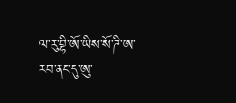ལ་རུ་བྷི་ཨོ་ཡིས་སོ་ཌི་ཨ་རབ་ནང་དུ་ཨུ་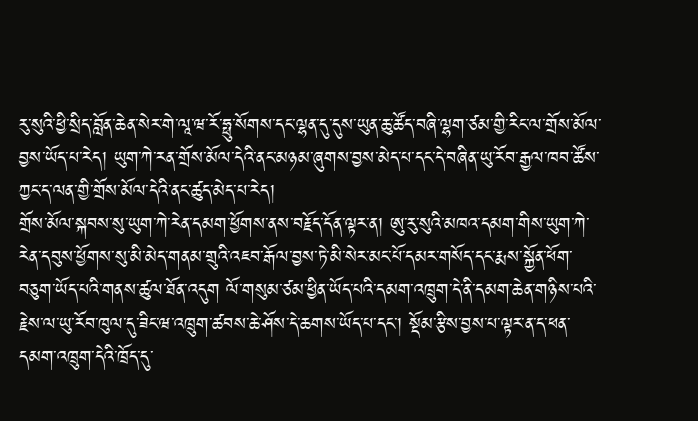རུ་སུའི་ཕྱི་སྲིད་བློན་ཆེན་སེར་གེ་ལཱ་ཝ་རོ་ཧྥུ་སོགས་དང་ལྷན་དུ་དུས་ཡུན་ཆུ་ཚོད་བཞི་ལྷག་ཙམ་གྱི་རིང་ལ་གྲོས་མོལ་བྱས་ཡོད་པ་རེད། ཡུག་ཀེ་རན་གྲོས་མོལ་དེའི་ནང་མཉམ་ཞུགས་བྱས་མེད་པ་དང་དེ་བཞིན་ཡུ་རོབ་རྒྱལ་ཁབ་ཚོས་ཀྱང་ད་ལན་གྱི་གྲོས་མོལ་དེའི་ནང་ཚུད་མེད་པ་རེད།
གྲོས་མོལ་སྐབས་སུ་ཡུག་ཀེ་རེན་དམག་ཕྱོགས་ནས་བརྗོད་དོན་ལྟར་ན། ཨུ་རུ་སུའི་མཁའ་དམག་གིས་ཡུག་ཀེ་རེན་དབུས་ཕྱོགས་སུ་མི་མེད་གནམ་གྲུའི་འཇབ་རྒོལ་བྱས་ཏེ་མི་སེར་མང་པོ་དམར་གསོད་དང་རྨས་སྐྱོན་ཕོག་བཅུག་ཡོད་པའི་གནས་ཚུལ་ཐོན་འདུག ལོ་གསུམ་ཙམ་ཕྱིན་ཡོད་པའི་དམག་འཁྲུག་དེ་ནི་དམག་ཆེན་གཉིས་པའི་རྗེས་ལ་ཡུ་རོབ་ཁུལ་དུ་ཟིང་ཝ་འཁྲུག་ཚབས་ཆེ་ཤོས་དེ་ཆགས་ཡོད་པ་དང་། སྡོམ་རྩིས་བྱས་པ་ལྟར་ན་ད་ཕན་དམག་འཁྲུག་དེའི་ཁྲོད་དུ་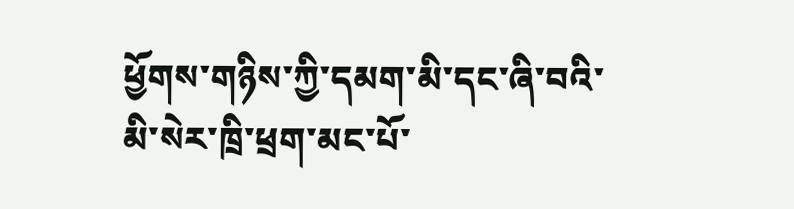ཕྱོགས་གཉིས་ཀྱི་དམག་མི་དང་ཞི་བའི་མི་སེར་ཁྲི་ཕྲག་མང་པོ་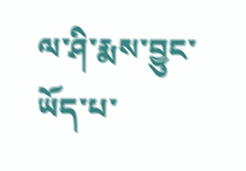ལ་ཤི་རྨས་བྱུང་ཡོད་པ་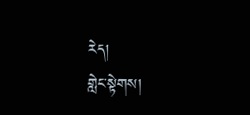རེད།
གླེང་སྟེགས།